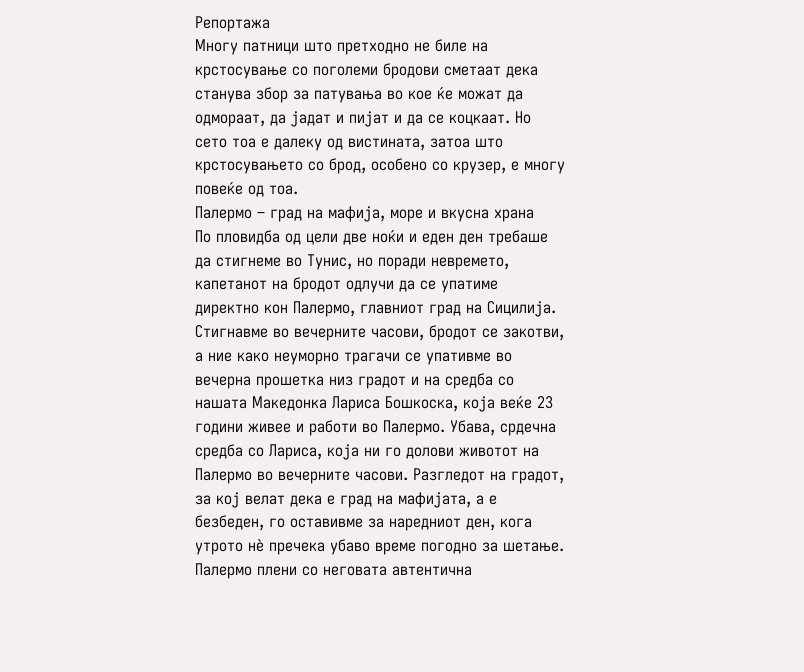Репортажа
Многу патници што претходно не биле на крстосување со поголеми бродови сметаат дека станува збор за патувања во кое ќе можат да одмораат, да јадат и пијат и да се коцкаат. Но сето тоа е далеку од вистината, затоа што крстосувањето со брод, особено со крузер, е многу повеќе од тоа.
Палермо – град на мафија, море и вкусна храна
По пловидба од цели две ноќи и еден ден требаше да стигнеме во Тунис, но поради невремето, капетанот на бродот одлучи да се упатиме директно кон Палермо, главниот град на Сицилија. Стигнавме во вечерните часови, бродот се закотви, а ние како неуморно трагачи се упативме во вечерна прошетка низ градот и на средба со нашата Македонка Лариса Бошкоска, која веќе 23 години живее и работи во Палермо. Убава, срдечна средба со Лариса, која ни го долови животот на Палермо во вечерните часови. Разгледот на градот, за кој велат дека е град на мафијата, а е безбеден, го оставивме за наредниот ден, кога утрото нѐ пречека убаво време погодно за шетање. Палермо плени со неговата автентична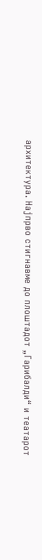архитектура. Најпрво стигнавме до плоштадот „Гарибалди“ и театарот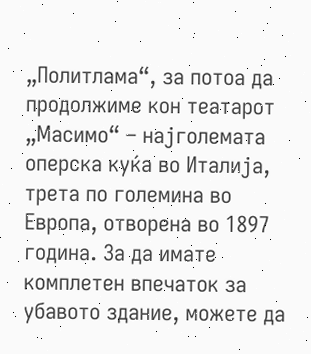„Политлама“, за потоа да продолжиме кон театарот „Масимо“ – најголемата оперска куќа во Италија, трета по големина во Европа, отворена во 1897 година. За да имате комплетен впечаток за убавото здание, можете да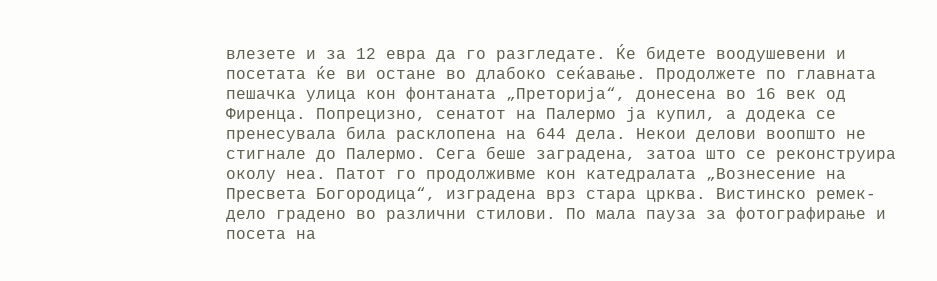влезете и за 12 евра да го разгледате. Ќе бидете воодушевени и посетата ќе ви остане во длабоко сеќавање. Продолжете по главната пешачка улица кон фонтаната „Преторија“, донесена во 16 век од Фиренца. Попрецизно, сенатот на Палермо ја купил, а додека се пренесувала била расклопена на 644 дела. Некои делови воопшто не стигнале до Палермо. Сега беше заградена, затоа што се реконструира околу неа. Патот го продолживме кон катедралата „Вознесение на Пресвета Богородица“, изградена врз стара црква. Вистинско ремек-дело градено во различни стилови. По мала пауза за фотографирање и посета на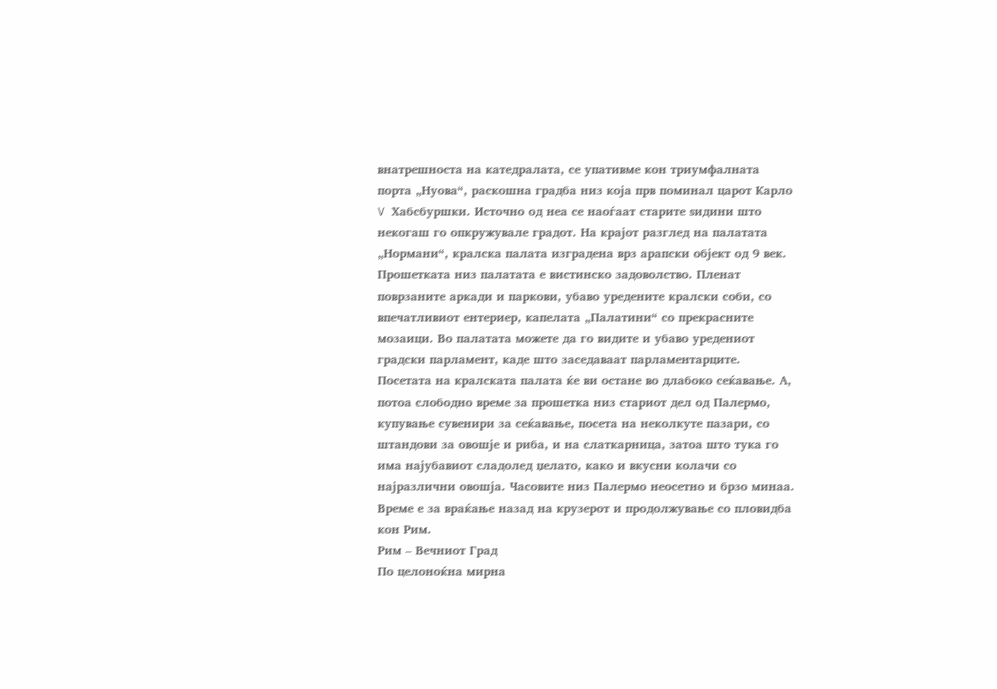внатрешноста на катедралата, се упативме кон триумфалната порта „Нуова“, раскошна градба низ која прв поминал царот Карло V Хабсбуршки. Источно од неа се наоѓаат старите ѕидини што некогаш го опкружувале градот. На крајот разглед на палатата „Нормани“, кралска палата изградена врз арапски објект од 9 век. Прошетката низ палатата е вистинско задоволство. Пленат поврзаните аркади и паркови, убаво уредените кралски соби, со впечатливиот ентериер, капелата „Палатини“ со прекрасните мозаици. Во палатата можете да го видите и убаво уредениот градски парламент, каде што заседаваат парламентарците. Посетата на кралската палата ќе ви остане во длабоко сеќавање. А, потоа слободно време за прошетка низ стариот дел од Палермо, купување сувенири за сеќавање, посета на неколкуте пазари, со штандови за овошје и риба, и на слаткарница, затоа што тука го има најубавиот сладолед џелато, како и вкусни колачи со најразлични овошја. Часовите низ Палермо неосетно и брзо минаа. Време е за враќање назад на крузерот и продолжување со пловидба кон Рим.
Рим – Вечниот Град
По целоноќна мирна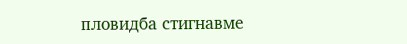пловидба стигнавме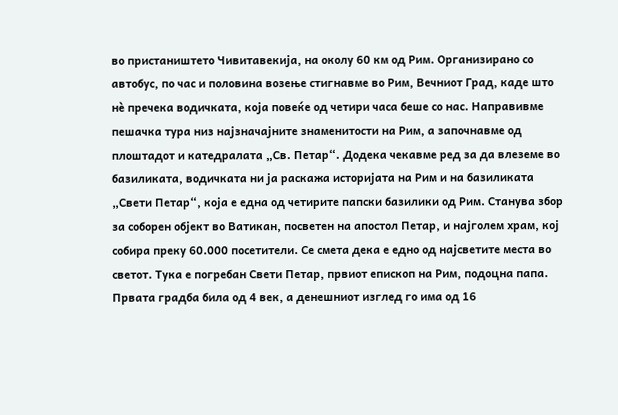во пристаништето Чивитавекија, на околу 60 км од Рим. Организирано со автобус, по час и половина возење стигнавме во Рим, Вечниот Град, каде што нѐ пречека водичката, која повеќе од четири часа беше со нас. Направивме пешачка тура низ најзначајните знаменитости на Рим, а започнавме од плоштадот и катедралата „Св. Петар“. Додека чекавме ред за да влеземе во базиликата, водичката ни ја раскажа историјата на Рим и на базиликата „Свети Петар“, која е една од четирите папски базилики од Рим. Станува збор за соборен објект во Ватикан, посветен на апостол Петар, и најголем храм, кој собира преку 60.000 посетители. Се смета дека е едно од најсветите места во светот. Тука е погребан Свети Петар, првиот епископ на Рим, подоцна папа. Првата градба била од 4 век, а денешниот изглед го има од 16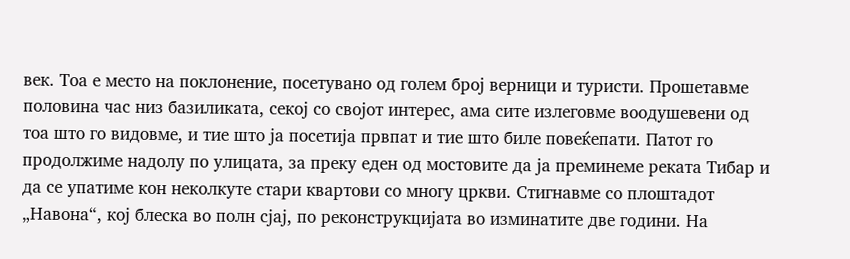век. Тоа е место на поклонение, посетувано од голем број верници и туристи. Прошетавме половина час низ базиликата, секој со својот интерес, ама сите излеговме воодушевени од тоа што го видовме, и тие што ја посетија првпат и тие што биле повеќепати. Патот го продолжиме надолу по улицата, за преку еден од мостовите да ја преминеме реката Тибар и да се упатиме кон неколкуте стари квартови со многу цркви. Стигнавме со плоштадот „Навона“, кој блеска во полн сјај, по реконструкцијата во изминатите две години. На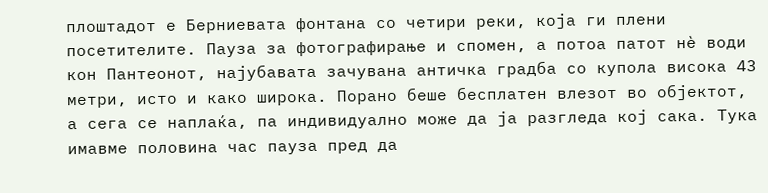плоштадот е Берниевата фонтана со четири реки, која ги плени посетителите. Пауза за фотографирање и спомен, а потоа патот нѐ води кон Пантеонот, најубавата зачувана античка градба со купола висока 43 метри, исто и како широка. Порано беше бесплатен влезот во објектот, а сега се наплаќа, па индивидуално може да ја разгледа кој сака. Тука имавме половина час пауза пред да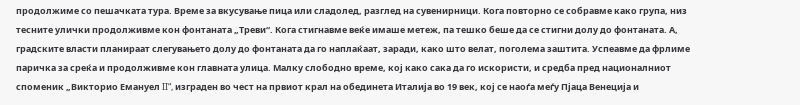продолжиме со пешачката тура. Време за вкусување пица или сладолед, разглед на сувенирници. Кога повторно се собравме како група, низ тесните улички продолживме кон фонтаната „Треви“. Кога стигнавме веќе имаше метеж, па тешко беше да се стигни долу до фонтаната. А, градските власти планираат слегувањето долу до фонтаната да го наплаќаат, заради, како што велат, поголема заштита. Успеавме да фрлиме паричка за среќа и продолживме кон главната улица. Малку слободно време, кој како сака да го искористи, и средба пред националниот споменик „Викторио Емануел II“, изграден во чест на првиот крал на обединета Италија во 19 век, кој се наоѓа меѓу Пјаца Венеција и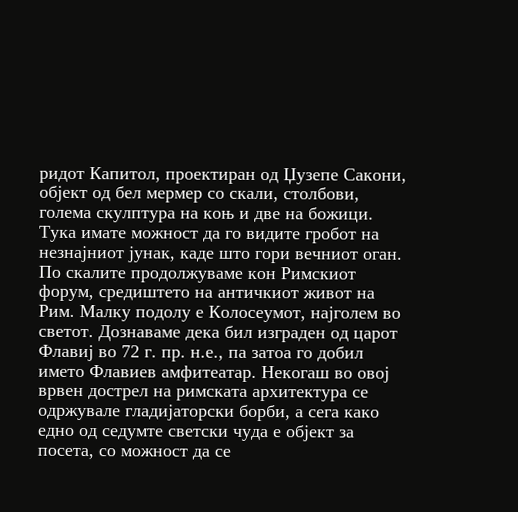ридот Капитол, проектиран од Џузепе Сакони, објект од бел мермер со скали, столбови, голема скулптура на коњ и две на божици. Тука имате можност да го видите гробот на незнајниот јунак, каде што гори вечниот оган. По скалите продолжуваме кон Римскиот форум, средиштето на античкиот живот на Рим. Малку подолу е Колосеумот, најголем во светот. Дознаваме дека бил изграден од царот Флавиј во 72 г. пр. н.е., па затоа го добил името Флавиев амфитеатар. Некогаш во овој врвен дострел на римската архитектура се одржувале гладијаторски борби, а сега како едно од седумте светски чуда е објект за посета, со можност да се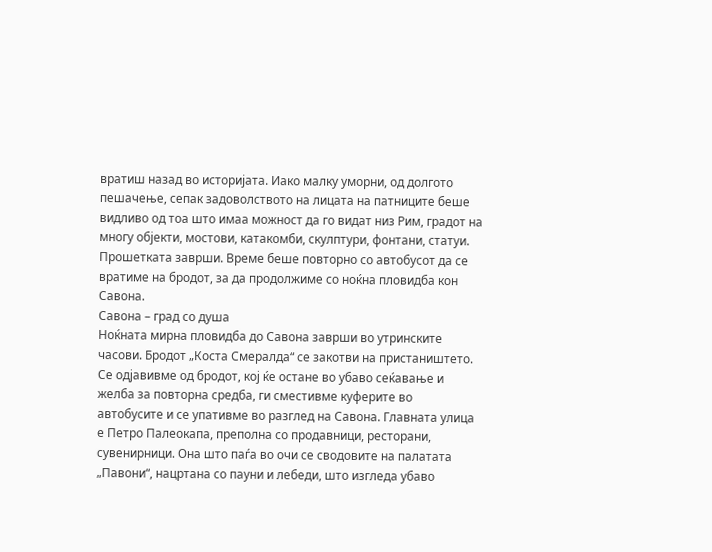вратиш назад во историјата. Иако малку уморни, од долгото пешачење, сепак задоволството на лицата на патниците беше видливо од тоа што имаа можност да го видат низ Рим, градот на многу објекти, мостови, катакомби, скулптури, фонтани, статуи. Прошетката заврши. Време беше повторно со автобусот да се вратиме на бродот, за да продолжиме со ноќна пловидба кон Савона.
Савона – град со душа
Ноќната мирна пловидба до Савона заврши во утринските часови. Бродот „Коста Смералда“ се закотви на пристаништето. Се одјавивме од бродот, кој ќе остане во убаво сеќавање и желба за повторна средба, ги сместивме куферите во автобусите и се упативме во разглед на Савона. Главната улица е Петро Палеокапа, преполна со продавници, ресторани, сувенирници. Она што паѓа во очи се сводовите на палатата „Павони“, нацртана со пауни и лебеди, што изгледа убаво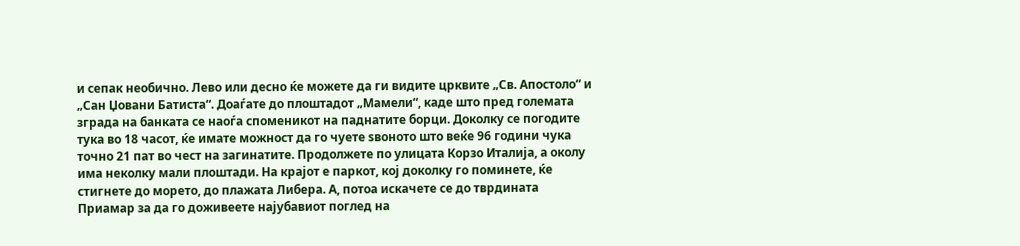и сепак необично. Лево или десно ќе можете да ги видите црквите „Св. Апостоло“ и „Сан Џовани Батиста“. Доаѓате до плоштадот „Мамели“, каде што пред големата зграда на банката се наоѓа споменикот на паднатите борци. Доколку се погодите тука во 18 часот, ќе имате можност да го чуете ѕвоното што веќе 96 години чука точно 21 пат во чест на загинатите. Продолжете по улицата Корзо Италија, а околу има неколку мали плоштади. На крајот е паркот, кој доколку го поминете, ќе стигнете до морето, до плажата Либера. А, потоа искачете се до тврдината Приамар за да го доживеете најубавиот поглед на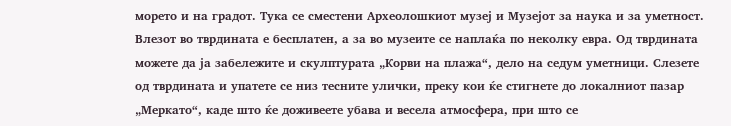морето и на градот. Тука се сместени Археолошкиот музеј и Музејот за наука и за уметност. Влезот во тврдината е бесплатен, а за во музеите се наплаќа по неколку евра. Од тврдината можете да ја забележите и скулптурата „Корви на плажа“, дело на седум уметници. Слезете од тврдината и упатете се низ тесните улички, преку кои ќе стигнете до локалниот пазар „Меркато“, каде што ќе доживеете убава и весела атмосфера, при што се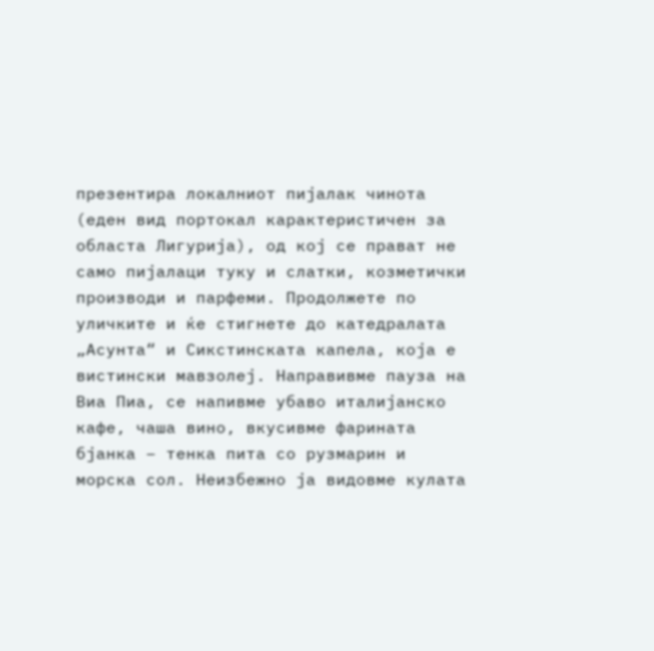презентира локалниот пијалак чинота (еден вид портокал карактеристичен за областа Лигурија), од кој се прават не само пијалаци туку и слатки, козметички производи и парфеми. Продолжете по уличките и ќе стигнете до катедралата „Асунта“ и Сикстинската капела, која е вистински мавзолеј. Направивме пауза на Виа Пиа, се напивме убаво италијанско кафе, чаша вино, вкусивме фарината бјанка – тенка пита со рузмарин и морска сол. Неизбежно ја видовме кулата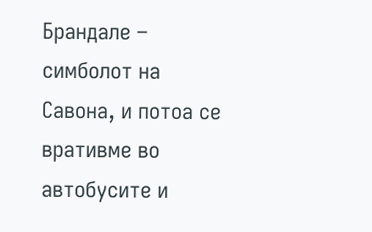Брандале – симболот на Савона, и потоа се вративме во автобусите и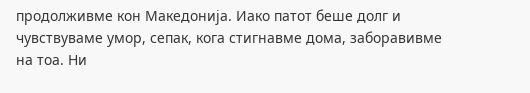продолживме кон Македонија. Иако патот беше долг и чувствуваме умор, сепак, кога стигнавме дома, заборавивме на тоа. Ни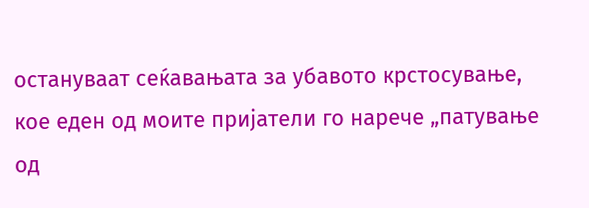остануваат сеќавањата за убавото крстосување, кое еден од моите пријатели го нарече „патување од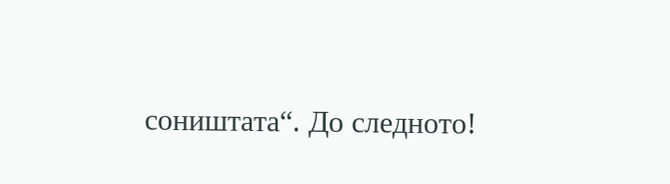соништата“. До следното!